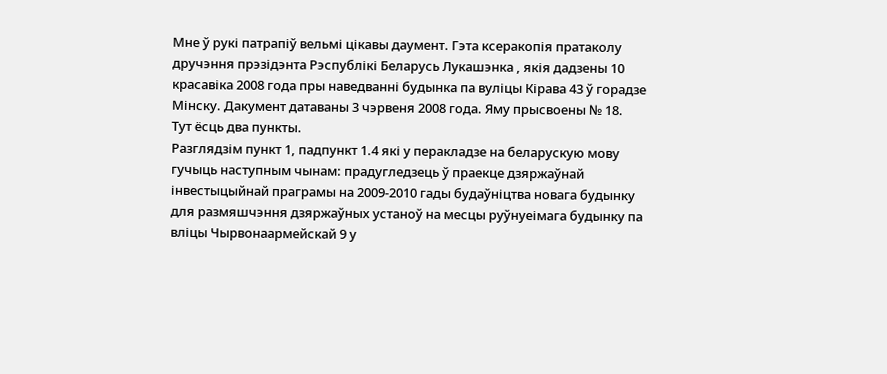Мне ў рукі патрапіў вельмі цікавы даумент. Гэта ксеракопія пратаколу дручэння прэзідэнта Рэспублікі Беларусь Лукашэнка , якія дадзены 10 красавіка 2008 года пры наведванні будынка па вуліцы Кірава 43 ў горадзе Мінску. Дакумент датаваны 3 чэрвеня 2008 года. Яму прысвоены № 18.
Тут ёсць два пункты.
Разглядзім пункт 1, падпункт 1.4 які у перакладзе на беларускую мову гучыць наступным чынам: прадугледзець ў праекце дзяржаўнай інвестыцыйнай праграмы на 2009-2010 гады будаўніцтва новага будынку для размяшчэння дзяржаўных устаноў на месцы руўнуеімага будынку па вліцы Чырвонаармейскай 9 у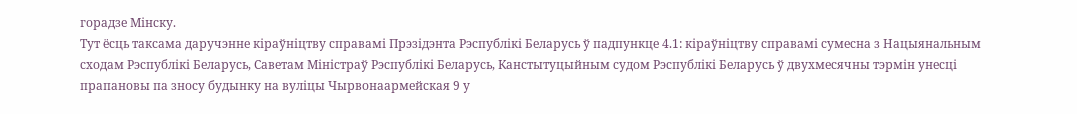горадзе Мінску.
Тут ёсць таксама даручэнне кіраўніцтву справамі Прэзідэнта Рэспублікі Беларусь ў падпункце 4.1: кіраўніцтву справамі сумесна з Нацыянальным сходам Рэспублікі Беларусь, Саветам Міністраў Рэспублікі Беларусь, Канстытуцыйным судом Рэспублікі Беларусь ў двухмесячны тэрмін унесці прапановы па зносу будынку на вуліцы Чырвонаармейская 9 у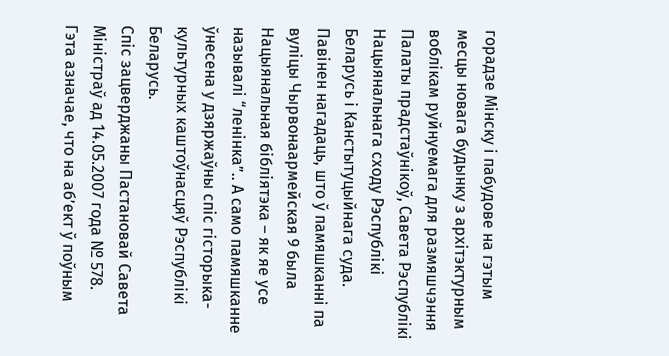горадзе Мінску і пабудове на гэтым месцы новага будынку з архітэктурным воблікам руйнуемага для размяшчэння Палаты прадстаўнікоў, Савета Рэспублікі Нацыянальнага сходу Рэспублікі Беларусь і Канстытуцыйнага суда.
Павінен нагадаць, што ў памяшканні па вуліцы Чырвонаармейская 9 была Нацыянальная бібліятэка – як яе усе называлі “ленінка”.. А само памяшканне ўнесена у дзяржаўны спіс гісторыка-культурных каштоўнасцяў Рэспублікі Беларусь.
Спіс зацверджаны Пастановай Савета Міністраў ад 14.05.2007 года № 578.
Гэта азначае, что на аб’ект ў поўным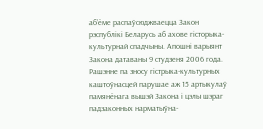аб’ёме распаўсюджваецца Закон рэспублікі Беларусь аб ахове гісторыка-культурнай спадчыны. Апошні варыянт Закона датаваны 9 студзеня 2006 года.
Рашэнне па зносу гістрыка-культурных каштоўнасцей парушае аж 15 артыкулаў памянёнага вышэй Закона і цэлы шэраг падзаконных нарматыўна-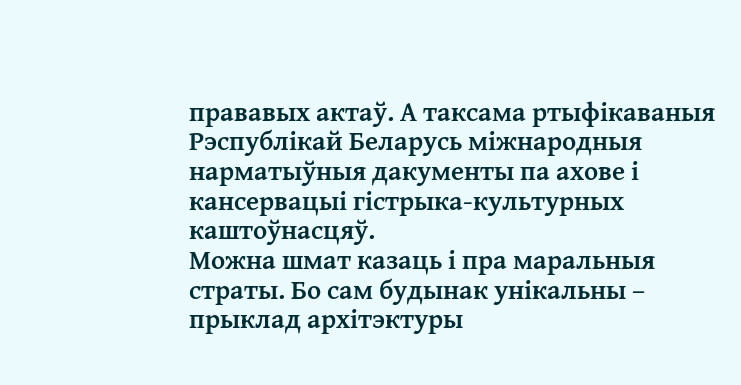прававых актаў. А таксама ртыфікаваныя Рэспублікай Беларусь міжнародныя нарматыўныя дакументы па ахове і кансервацыі гістрыка-культурных каштоўнасцяў.
Можна шмат казаць і пра маральныя страты. Бо сам будынак унікальны – прыклад архітэктуры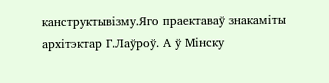канструктывізму.Яго праектаваў знакаміты архітэктар Г.Лаўроў. А ў Мінску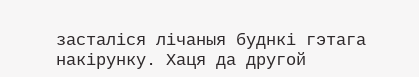засталіся лічаныя буднкі гэтага накірунку. Хаця да другой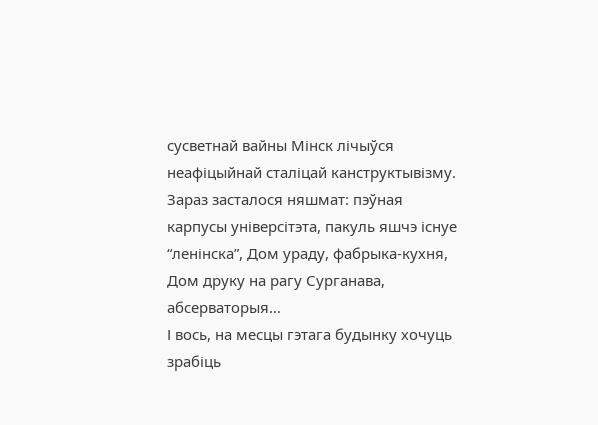сусветнай вайны Мінск лічыўся неафіцыйнай сталіцай канструктывізму. Зараз засталося няшмат: пэўная карпусы універсітэта, пакуль яшчэ існуе “ленінска”, Дом ураду, фабрыка-кухня, Дом друку на рагу Сурганава, абсерваторыя…
І вось, на месцы гэтага будынку хочуць зрабіць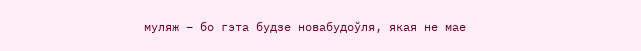муляж – бо гэта будзе новабудоўля, якая не мае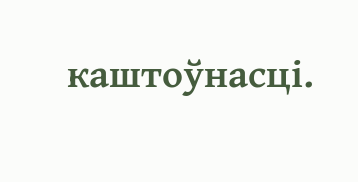каштоўнасці.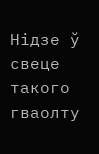Нідзе ў свеце такого гваолту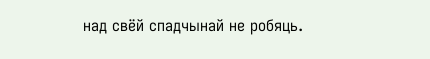над свёй спадчынай не робяць.